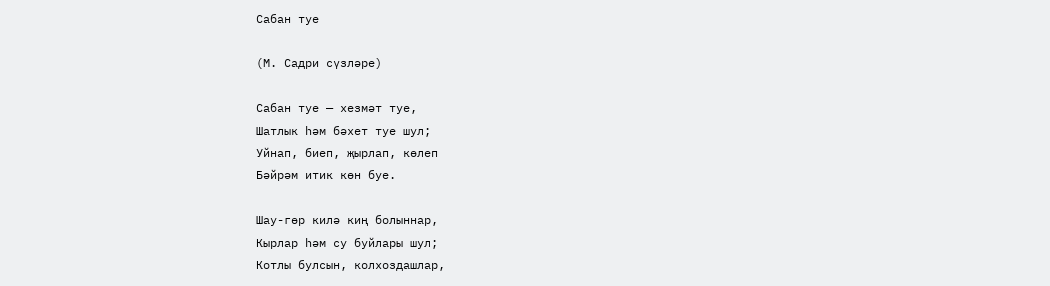Сабан туе

(М. Садри сүзләре)

Сабан туе — хезмәт туе,
Шатлык һәм бәхет туе шул;
Уйнап, биеп, җырлап, көлеп
Бәйрәм итик көн буе.

Шау-гөр килә киң болыннар,
Кырлар һәм су буйлары шул;
Котлы булсын, колхоздашлар,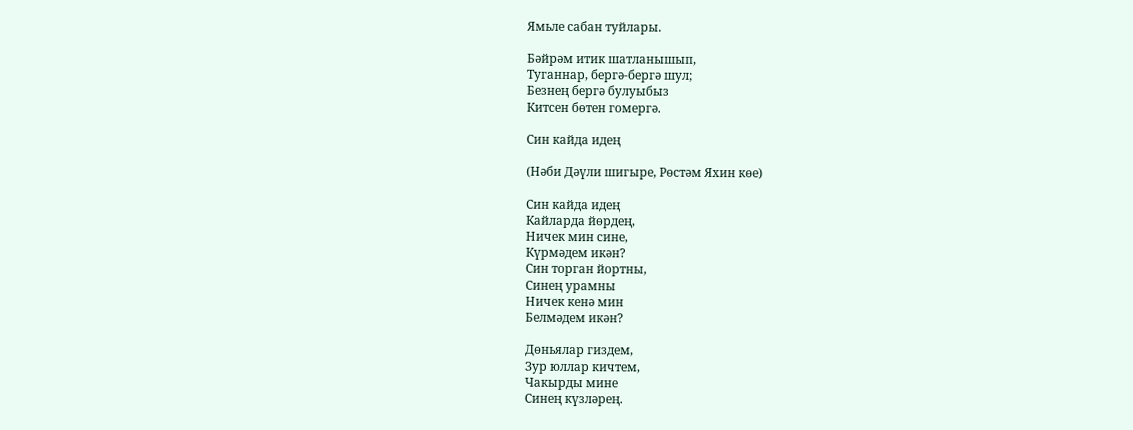Ямьле сабан туйлары.

Бәйрәм итик шатланышып,
Туганнар, бергә-бергә шул;
Безнең бергә булуыбыз
Китсен бөтен гомергә.

Син кайда идең

(Нәби Дәүли шигыре, Рөстәм Яхин көе)

Син кайда идең
Кайларда йөрдең,
Ничек мин сине,
Күрмәдем икән?
Син торган йортны,
Синең урамны
Ничек кенә мин
Белмәдем икән?

Дөньялар гиздем,
Зур юллар кичтем,
Чакырды мине
Синең күзләрең.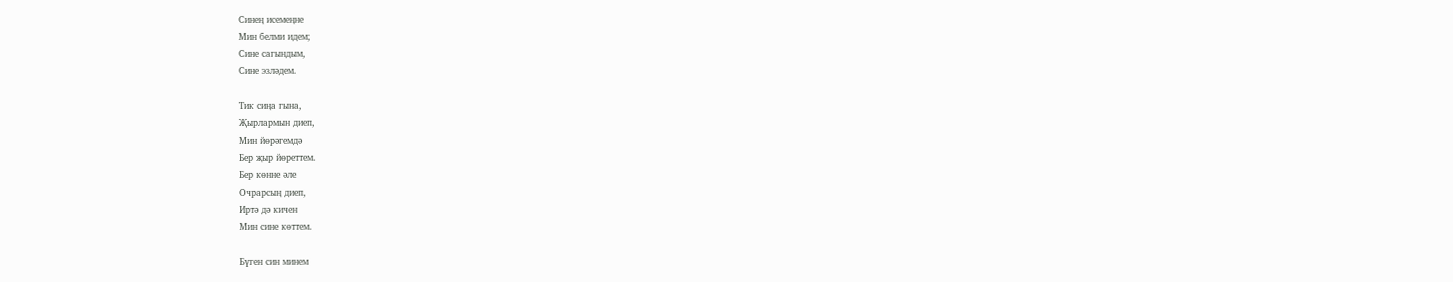Синең исемеңне
Мин белми идем;
Сине сагындым,
Сине эзләдем.

Тик сиңа гына,
Җырлармын диеп,
Мин йөрәгемдә
Бер җыр йөреттем.
Бер көнне әле
Очрарсың диеп,
Иртә дә кичен
Мин сине көттем.

Бүген син минем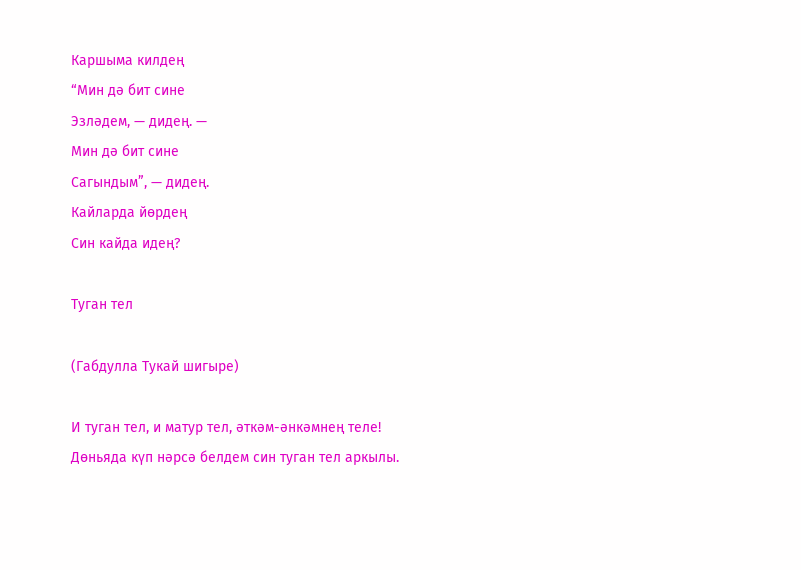Каршыма килдең
“Мин дә бит сине
Эзләдем, — дидең. —
Мин дә бит сине
Сагындым”, — дидең.
Кайларда йөрдең
Син кайда идең?

Туган тел

(Габдулла Тукай шигыре)

И туган тел, и матур тел, әткәм-әнкәмнең теле!
Дөньяда күп нәрсә белдем син туган тел аркылы.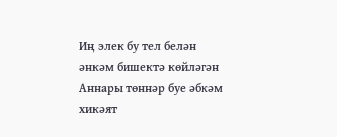Иң элек бу тел белән әнкәм бишектә көйләгән
Аннары төннәр буе әбкәм хикәят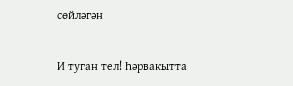сөйләгән

И туган тел! Һәрвакытта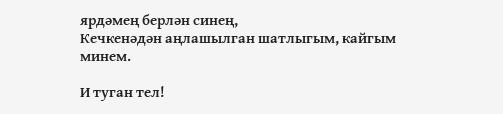ярдәмең берлән синең,
Кечкенәдән аңлашылган шатлыгым, кайгым минем.

И туган тел!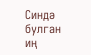Синдә булган иң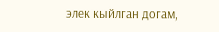элек кыйлган догам,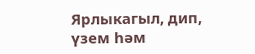Ярлыкагыл, дип, үзем һәм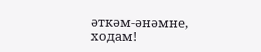әткәм-әнәмне, ходам!